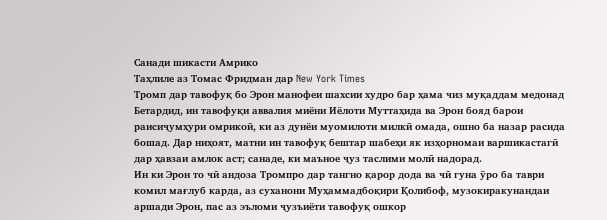Санади шикасти Амрико
Таҳлиле аз Томас Фридман дар New York Times
Тромп дар тавофуқ бо Эрон манофеи шахсии худро бар ҳама чиз муқаддам медонад
Бетардид, ин тавофуқи аввалия миёни Иёлоти Муттаҳида ва Эрон бояд барои раисиҷумҳури омрикоӣ, ки аз дунёи муомилоти милкӣ омада, ошно ба назар расида бошад. Дар ниҳоят, матни ин тавофуқ бештар шабеҳи як изҳорномаи варшикастагӣ дар ҳавзаи амлок аст; санаде, ки маъное ҷуз таслими молӣ надорад.
Ин ки Эрон то чӣ андоза Тромпро дар тангно қарор дода ва чӣ гуна ӯро ба таври комил мағлуб карда, аз суханони Муҳаммадбоқири Қолибоф, музокиракунандаи аршади Эрон, пас аз эъломи ҷузъиёти тавофуқ ошкор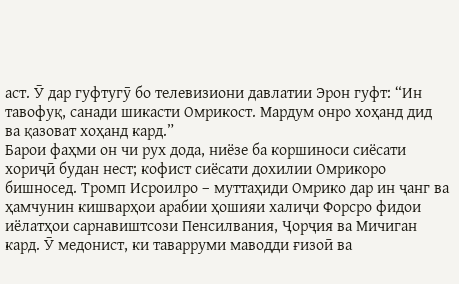аст. Ӯ дар гуфтугӯ бо телевизиони давлатии Эрон гуфт: “Ин тавофуқ, санади шикасти Омрикост. Мардум онро хоҳанд дид ва қазоват хоҳанд кард.”
Барои фаҳми он чи рух дода, ниёзе ба коршиноси сиёсати хориҷӣ будан нест; кофист сиёсати дохилии Омрикоро бишносед. Тромп Исроилро – муттаҳиди Омрико дар ин ҷанг ва ҳамчунин кишварҳои арабии ҳошияи халиҷи Форсро фидои иёлатҳои сарнавиштсози Пенсилвания, Ҷорҷия ва Мичиган кард. Ӯ медонист, ки таварруми маводди ғизоӣ ва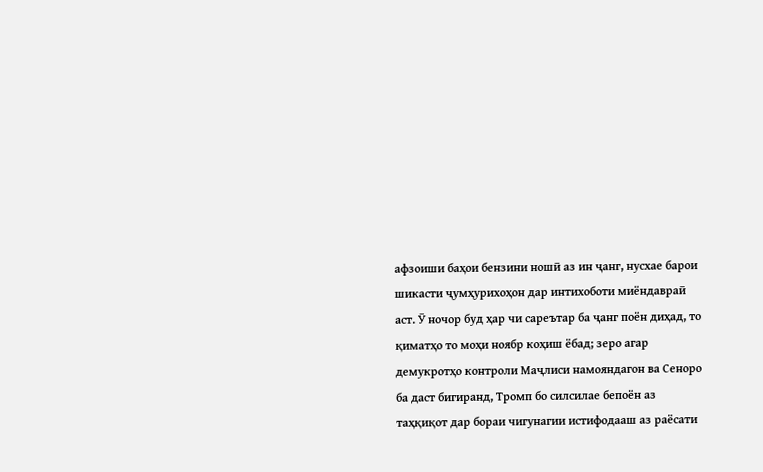афзоиши баҳои бензини ношӣ аз ин ҷанг, нусхае барои шикасти ҷумҳурихоҳон дар интихоботи миёндавраӣ аст. Ӯ ночор буд ҳар чи сареътар ба ҷанг поён диҳад, то қиматҳо то моҳи ноябр коҳиш ёбад; зеро агар демукротҳо контроли Маҷлиси намояндагон ва Сеноро ба даст бигиранд, Тромп бо силсилае бепоён аз таҳқиқот дар бораи чигунагии истифодааш аз раёсати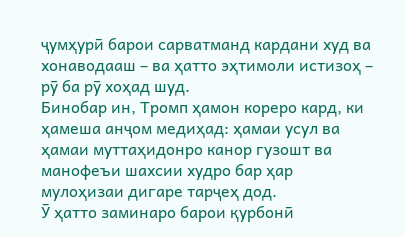ҷумҳурӣ барои сарватманд кардани худ ва хонаводааш – ва ҳатто эҳтимоли истизоҳ – рӯ ба рӯ хоҳад шуд.
Бинобар ин, Тромп ҳамон кореро кард, ки ҳамеша анҷом медиҳад: ҳамаи усул ва ҳамаи муттаҳидонро канор гузошт ва манофеъи шахсии худро бар ҳар мулоҳизаи дигаре тарҷеҳ дод.
Ӯ ҳатто заминаро барои қурбонӣ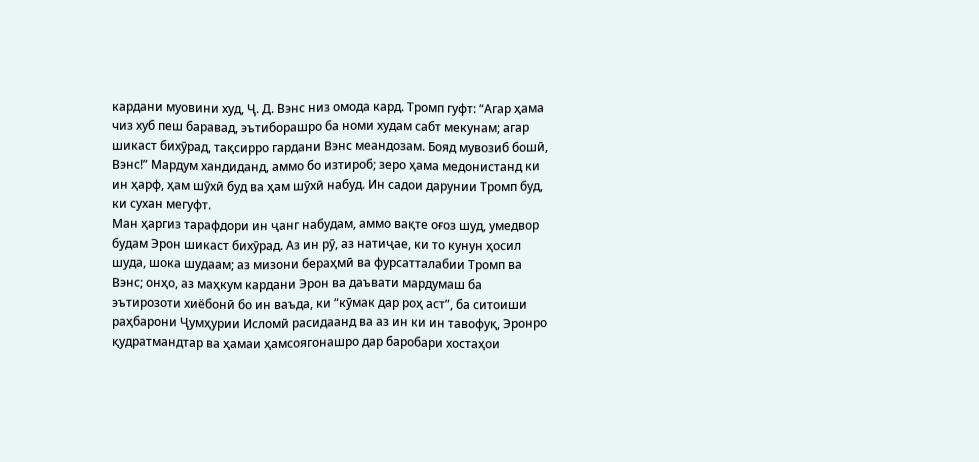кардани муовини худ, Ҷ. Д. Вэнс низ омода кард. Тромп гуфт: “Агар ҳама чиз хуб пеш баравад, эътиборашро ба номи худам сабт мекунам; агар шикаст бихӯрад, тақсирро гардани Вэнс меандозам. Бояд мувозиб бошӣ, Вэнс!” Мардум хандиданд, аммо бо изтироб; зеро ҳама медонистанд ки ин ҳарф, ҳам шӯхӣ буд ва ҳам шӯхӣ набуд. Ин садои дарунии Тромп буд, ки сухан мегуфт.
Ман ҳаргиз тарафдори ин ҷанг набудам, аммо вақте оғоз шуд, умедвор будам Эрон шикаст бихӯрад. Аз ин рӯ, аз натиҷае, ки то кунун ҳосил шуда, шока шудаам; аз мизони бераҳмӣ ва фурсатталабии Тромп ва Вэнс; онҳо, аз маҳкум кардани Эрон ва даъвати мардумаш ба эътирозоти хиёбонӣ бо ин ваъда, ки “кӯмак дар роҳ аст”, ба ситоиши раҳбарони Ҷумҳурии Исломӣ расидаанд ва аз ин ки ин тавофуқ, Эронро қудратмандтар ва ҳамаи ҳамсоягонашро дар баробари хостаҳои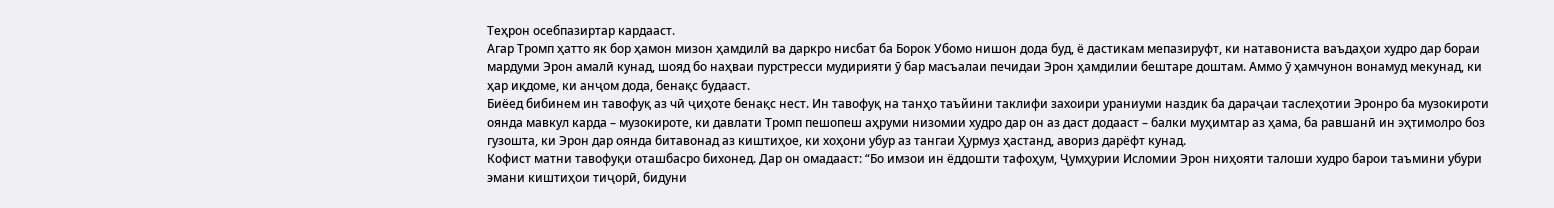Теҳрон осебпазиртар кардааст.
Агар Тромп ҳатто як бор ҳамон мизон ҳамдилӣ ва даркро нисбат ба Борок Убомо нишон дода буд, ё дастикам мепазируфт, ки натавониста ваъдаҳои худро дар бораи мардуми Эрон амалӣ кунад, шояд бо наҳваи пурстресси мудирияти ӯ бар масъалаи печидаи Эрон ҳамдилии бештаре доштам. Аммо ӯ ҳамчунон вонамуд мекунад, ки ҳар иқдоме, ки анҷом дода, бенақс будааст.
Биёед бибинем ин тавофуқ аз чӣ ҷиҳоте бенақс нест. Ин тавофуқ на танҳо таъйини таклифи захоири ураниуми наздик ба дараҷаи таслеҳотии Эронро ба музокироти оянда мавкул карда – музокироте, ки давлати Тромп пешопеш аҳруми низомии худро дар он аз даст додааст – балки муҳимтар аз ҳама, ба равшанӣ ин эҳтимолро боз гузошта, ки Эрон дар оянда битавонад аз киштиҳое, ки хоҳони убур аз тангаи Ҳурмуз ҳастанд, авориз дарёфт кунад.
Кофист матни тавофуқи оташбасро бихонед. Дар он омадааст: “Бо имзои ин ёддошти тафоҳум, Ҷумҳурии Исломии Эрон ниҳояти талоши худро барои таъмини убури эмани киштиҳои тиҷорӣ, бидуни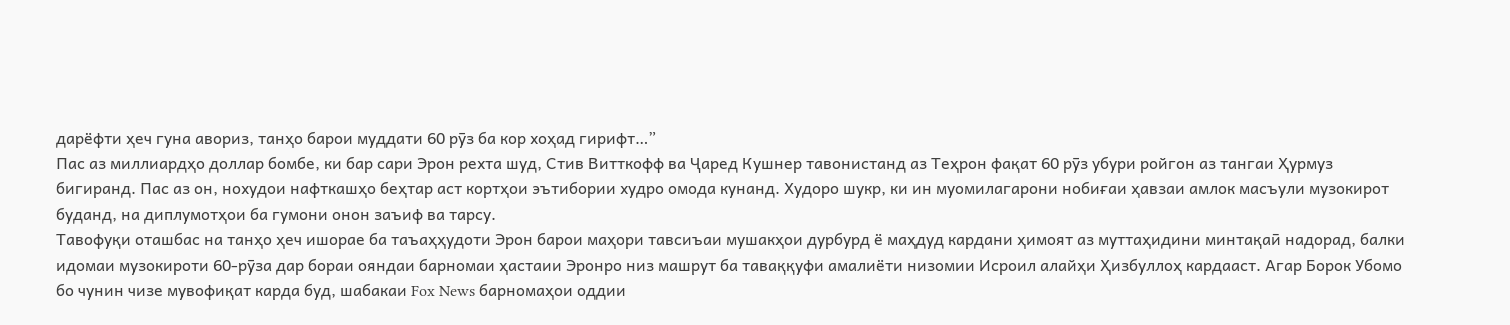дарёфти ҳеч гуна авориз, танҳо барои муддати 60 рӯз ба кор хоҳад гирифт…”
Пас аз миллиардҳо доллар бомбе, ки бар сари Эрон рехта шуд, Стив Витткофф ва Ҷаред Кушнер тавонистанд аз Теҳрон фақат 60 рӯз убури ройгон аз тангаи Ҳурмуз бигиранд. Пас аз он, нохудои нафткашҳо беҳтар аст кортҳои эътибории худро омода кунанд. Худоро шукр, ки ин муомилагарони нобиғаи ҳавзаи амлок масъули музокирот буданд, на диплумотҳои ба гумони онон заъиф ва тарсу.
Тавофуқи оташбас на танҳо ҳеч ишорае ба таъаҳҳудоти Эрон барои маҳори тавсиъаи мушакҳои дурбурд ё маҳдуд кардани ҳимоят аз муттаҳидини минтақаӣ надорад, балки идомаи музокироти 60-рӯза дар бораи ояндаи барномаи ҳастаии Эронро низ машрут ба таваққуфи амалиёти низомии Исроил алайҳи Ҳизбуллоҳ кардааст. Агар Борок Убомо бо чунин чизе мувофиқат карда буд, шабакаи Fox News барномаҳои оддии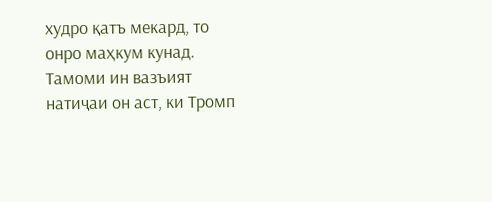худро қатъ мекард, то онро маҳкум кунад.
Тамоми ин вазъият натиҷаи он аст, ки Тромп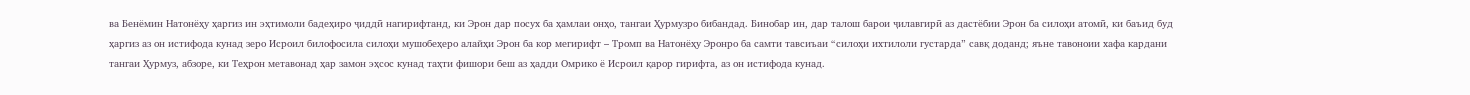ва Бенёмин Натонёҳу ҳаргиз ин эҳтимоли бадеҳиро ҷиддӣ нагирифтанд, ки Эрон дар посух ба ҳамлаи онҳо, тангаи Ҳурмузро бибандад. Бинобар ин, дар талош барои ҷилавгирӣ аз дастёбии Эрон ба силоҳи атомӣ, ки баъид буд ҳаргиз аз он истифода кунад зеро Исроил билофосила силоҳи мушобеҳеро алайҳи Эрон ба кор мегирифт – Тромп ва Натонёҳу Эронро ба самти тавсиъаи “силоҳи ихтилоли густарда” савқ доданд; яъне тавоноии хафа кардани тангаи Ҳурмуз, абзоре, ки Теҳрон метавонад ҳар замон эҳсос кунад таҳти фишори беш аз ҳадди Омрико ё Исроил қарор гирифта, аз он истифода кунад.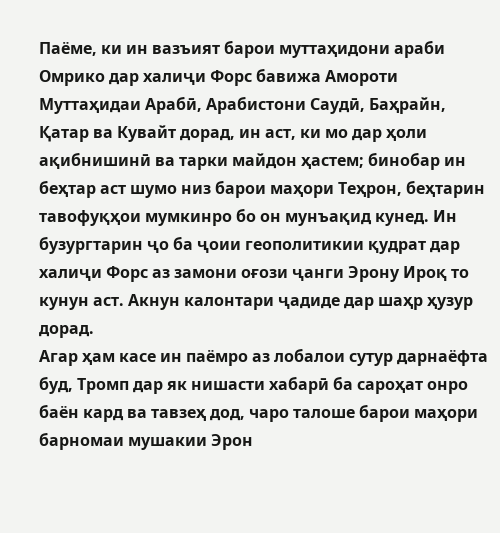Паёме, ки ин вазъият барои муттаҳидони араби Омрико дар халиҷи Форс бавижа Амороти Муттаҳидаи Арабӣ, Арабистони Саудӣ, Баҳрайн, Қатар ва Кувайт дорад, ин аст, ки мо дар ҳоли ақибнишинӣ ва тарки майдон ҳастем; бинобар ин беҳтар аст шумо низ барои маҳори Теҳрон, беҳтарин тавофуқҳои мумкинро бо он мунъақид кунед. Ин бузургтарин ҷо ба ҷоии геополитикии қудрат дар халиҷи Форс аз замони оғози ҷанги Эрону Ироқ то кунун аст. Акнун калонтари ҷадиде дар шаҳр ҳузур дорад.
Агар ҳам касе ин паёмро аз лобалои сутур дарнаёфта буд, Тромп дар як нишасти хабарӣ ба сароҳат онро баён кард ва тавзеҳ дод, чаро талоше барои маҳори барномаи мушакии Эрон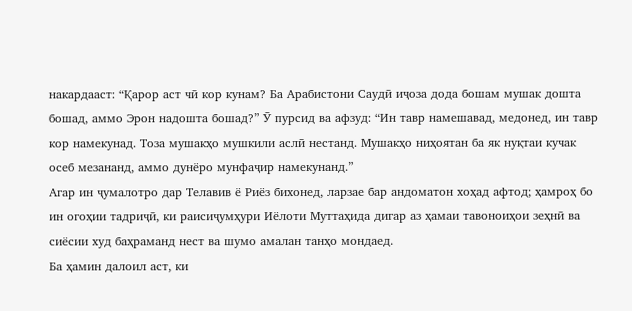накардааст: “Қарор аст чӣ кор кунам? Ба Арабистони Саудӣ иҷоза дода бошам мушак дошта бошад, аммо Эрон надошта бошад?” Ӯ пурсид ва афзуд: “Ин тавр намешавад, медонед, ин тавр кор намекунад. Тоза мушакҳо мушкили аслӣ нестанд. Мушакҳо ниҳоятан ба як нуқтаи кучак осеб мезананд, аммо дунёро мунфаҷир намекунанд.”
Агар ин ҷумалотро дар Телавив ё Риёз бихонед, ларзае бар андоматон хоҳад афтод; ҳамроҳ бо ин огоҳии тадриҷӣ, ки раисиҷумҳури Иёлоти Муттаҳида дигар аз ҳамаи тавоноиҳои зеҳнӣ ва сиёсии худ баҳраманд нест ва шумо амалан танҳо мондаед.
Ба ҳамин далоил аст, ки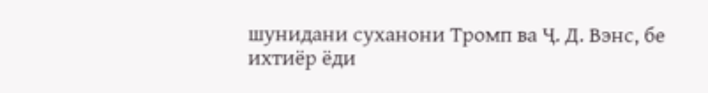шунидани суханони Тромп ва Ҷ. Д. Вэнс, бе ихтиёр ёди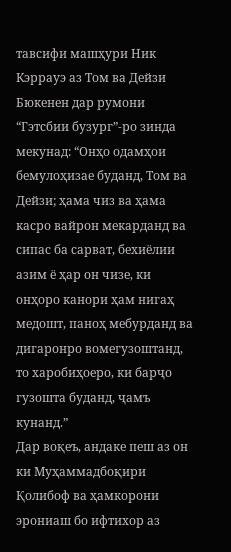тавсифи машҳури Ник Кэррауэ аз Том ва Дейзи Бюкенен дар румони “Гэтсбии бузург”-ро зинда мекунад: “Онҳо одамҳои бемулоҳизае буданд, Том ва Дейзи; ҳама чиз ва ҳама касро вайрон мекарданд ва сипас ба сарват, бехиёлии азим ё ҳар он чизе, ки онҳоро канори ҳам нигаҳ медошт, паноҳ мебурданд ва дигаронро вомегузоштанд, то харобиҳоеро, ки барҷо гузошта буданд, ҷамъ кунанд.”
Дар воқеъ, андаке пеш аз он ки Муҳаммадбоқири Қолибоф ва ҳамкорони эрониаш бо ифтихор аз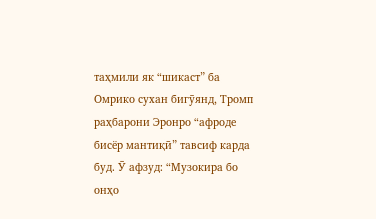таҳмили як “шикаст” ба Омрико сухан бигӯянд, Тромп раҳбарони Эронро “афроде бисёр мантиқӣ” тавсиф карда буд. Ӯ афзуд: “Музокира бо онҳо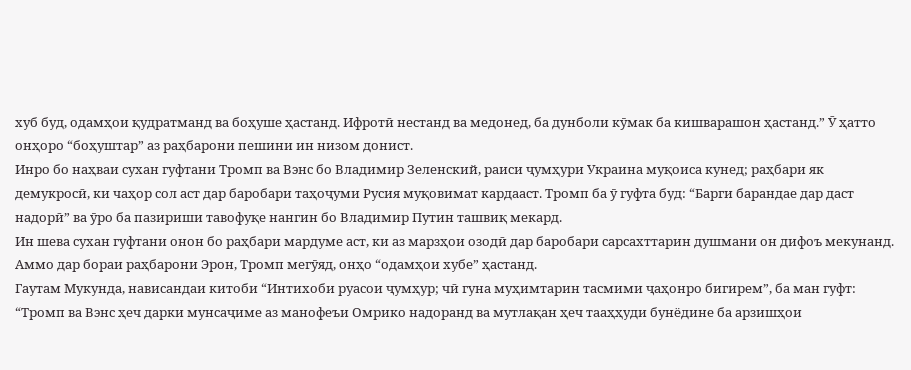хуб буд, одамҳои қудратманд ва боҳуше ҳастанд. Ифротӣ нестанд ва медонед, ба дунболи кӯмак ба кишварашон ҳастанд.” Ӯ ҳатто онҳоро “боҳуштар” аз раҳбарони пешини ин низом донист.
Инро бо наҳваи сухан гуфтани Тромп ва Вэнс бо Владимир Зеленский, раиси ҷумҳури Украина муқоиса кунед; раҳбари як демукросӣ, ки чаҳор сол аст дар баробари таҳоҷуми Русия муқовимат кардааст. Тромп ба ӯ гуфта буд: “Барги барандае дар даст надорӣ” ва ӯро ба пазириши тавофуқе нангин бо Владимир Путин ташвиқ мекард.
Ин шева сухан гуфтани онон бо раҳбари мардуме аст, ки аз марзҳои озодӣ дар баробари сарсахттарин душмани он дифоъ мекунанд. Аммо дар бораи раҳбарони Эрон, Тромп мегӯяд, онҳо “одамҳои хубе” ҳастанд.
Гаутам Мукунда, нависандаи китоби “Интихоби руасои ҷумҳур; чӣ гуна муҳимтарин тасмими ҷаҳонро бигирем”, ба ман гуфт: “Тромп ва Вэнс ҳеч дарки мунсаҷиме аз манофеъи Омрико надоранд ва мутлақан ҳеч тааҳҳуди бунёдине ба арзишҳои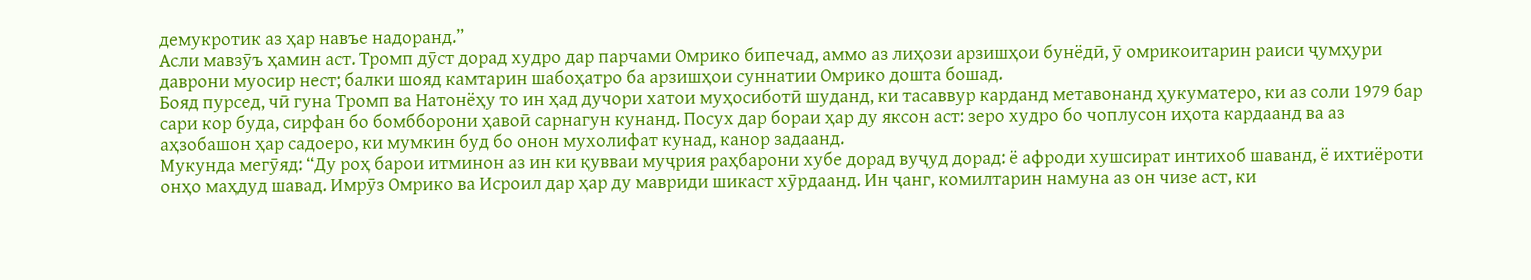демукротик аз ҳар навъе надоранд.”
Асли мавзӯъ ҳамин аст. Тромп дӯст дорад худро дар парчами Омрико бипечад, аммо аз лиҳози арзишҳои бунёдӣ, ӯ омрикоитарин раиси ҷумҳури даврони муосир нест; балки шояд камтарин шабоҳатро ба арзишҳои суннатии Омрико дошта бошад.
Бояд пурсед, чӣ гуна Тромп ва Натонёҳу то ин ҳад дучори хатои муҳосиботӣ шуданд, ки тасаввур карданд метавонанд ҳукуматеро, ки аз соли 1979 бар сари кор буда, сирфан бо бомбборони ҳавоӣ сарнагун кунанд. Посух дар бораи ҳар ду яксон аст: зеро худро бо чоплусон иҳота кардаанд ва аз аҳзобашон ҳар садоеро, ки мумкин буд бо онон мухолифат кунад, канор задаанд.
Мукунда мегӯяд: “Ду роҳ барои итминон аз ин ки қувваи муҷрия раҳбарони хубе дорад вуҷуд дорад: ё афроди хушсират интихоб шаванд, ё ихтиёроти онҳо маҳдуд шавад. Имрӯз Омрико ва Исроил дар ҳар ду мавриди шикаст хӯрдаанд. Ин ҷанг, комилтарин намуна аз он чизе аст, ки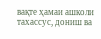вақте ҳамаи ашколи тахассус, дониш ва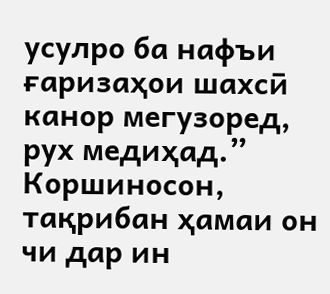усулро ба нафъи ғаризаҳои шахсӣ канор мегузоред, рух медиҳад.” Коршиносон, тақрибан ҳамаи он чи дар ин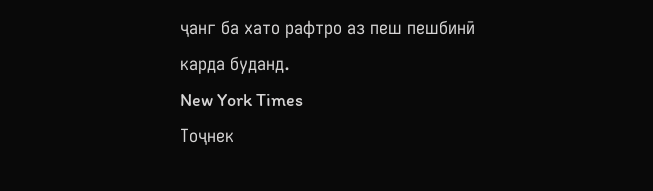ҷанг ба хато рафтро аз пеш пешбинӣ карда буданд.
New York Times
Тоҷнек